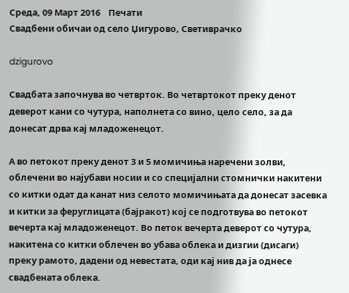Среда, 09 Март 2016    Печати
Свадбени обичаи од село Џигурово, Светиврачко

dzigurovo

Свадбата започнува во четврток. Во четвртокот преку денот деверот кани со чутура, наполнета со вино, цело село, за да донесат дрва кај младоженецот.

А во петокот преку денот 3 и 5 момичиња наречени золви,  облечени во најубави носии и со специјални стомнички накитени со китки одат да канат низ селото момичињата да донесат засевка и китки за феруглицата (бајракот) кој се подготвува во петокот вечерта кај младоженецот. Во петок вечерта деверот со чутура, накитена со китки облечен во убава облека и дизгии (дисаги) преку рамото, дадени од невестата, оди кај нив да ја однесе свадбената облека.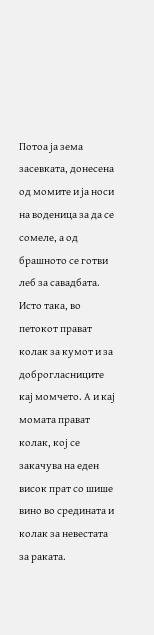Потоа ја зема засевката, донесена од момите и ја носи на воденица за да се сомеле, а од брашното се готви леб за савадбата. Исто така, во петокот прават колак за кумот и за доброгласниците кај момчето. А и кај момата прават колак, кој се закачува на еден висок прат со шише вино во средината и колак за невестата за раката.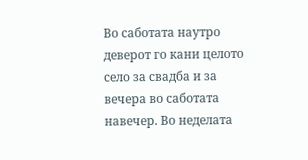Во саботата наутро деверот го кани целото село за свадба и за вечера во саботата навечер. Во неделата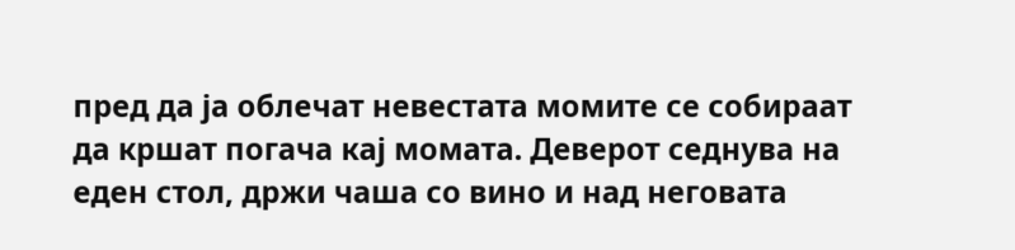пред да ја облечат невестата момите се собираат да кршат погача кај момата. Деверот седнува на еден стол, држи чаша со вино и над неговата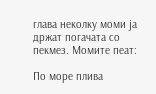глава неколку моми ја држат погачата со пекмез. Момите пеат:

По море плива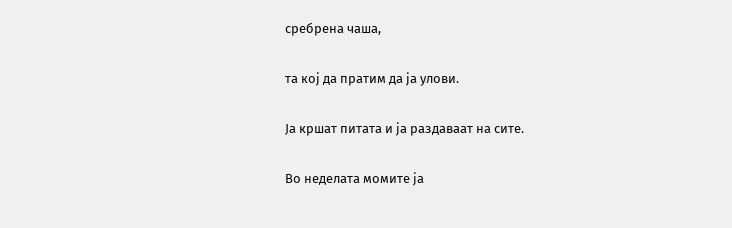сребрена чаша,

та кој да пратим да ја улови.

Ја кршат питата и ја раздаваат на сите.

Во неделата момите ја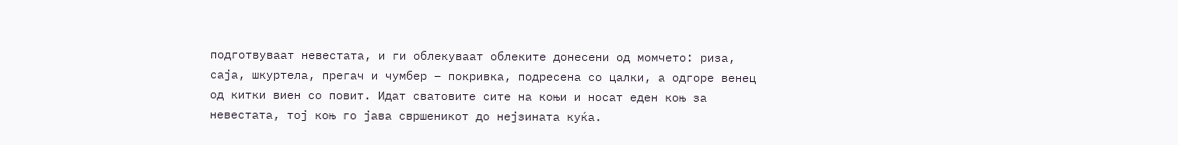подготвуваат невестата, и ги облекуваат облеките донесени од момчето: риза, саја, шкуртела, прегач и чумбер – покривка, подресена со цалки, а одгоре венец од китки виен со повит. Идат сватовите сите на коњи и носат еден коњ за невестата, тој коњ го јава свршеникот до нејзината куќа.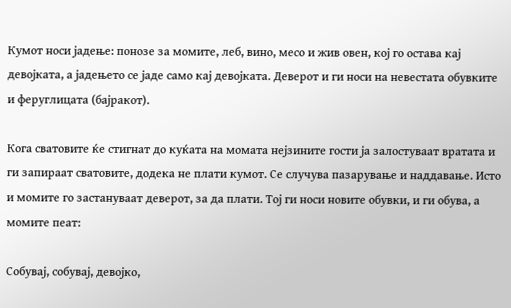Кумот носи јадење: понозе за момите, леб, вино, месо и жив овен, кој го остава кај девојката, а јадењето се јаде само кај девојката. Деверот и ги носи на невестата обувките и феруглицата (бајракот).

Кога сватовите ќе стигнат до куќата на момата нејзините гости ја залостуваат вратата и ги запираат сватовите, додека не плати кумот. Се случува пазарување и наддавање. Исто и момите го застануваат деверот, за да плати. Тој ги носи новите обувки, и ги обува, а момите пеат:

Собувај, собувај, девојко,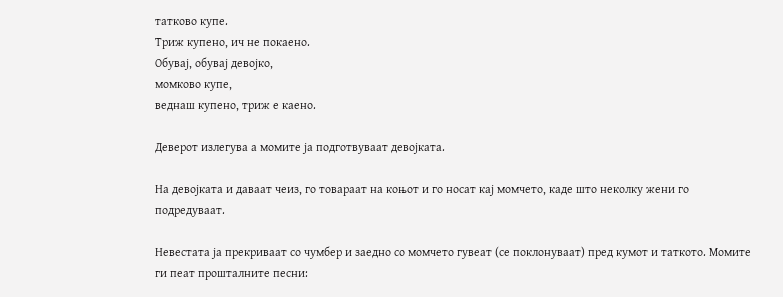татково купе.
Триж купено, ич не покаено.
Обувај, обувај девојко,
момково купе,
веднаш купено, триж е каено.

Деверот излегува а момите ја подготвуваат девојката.

На девојката и даваат чеиз, го товараат на коњот и го носат кај момчето, каде што неколку жени го подредуваат.

Невестата ја прекриваат со чумбер и заедно со момчето гувеат (се поклонуваат) пред кумот и таткото. Момите ги пеат прошталните песни: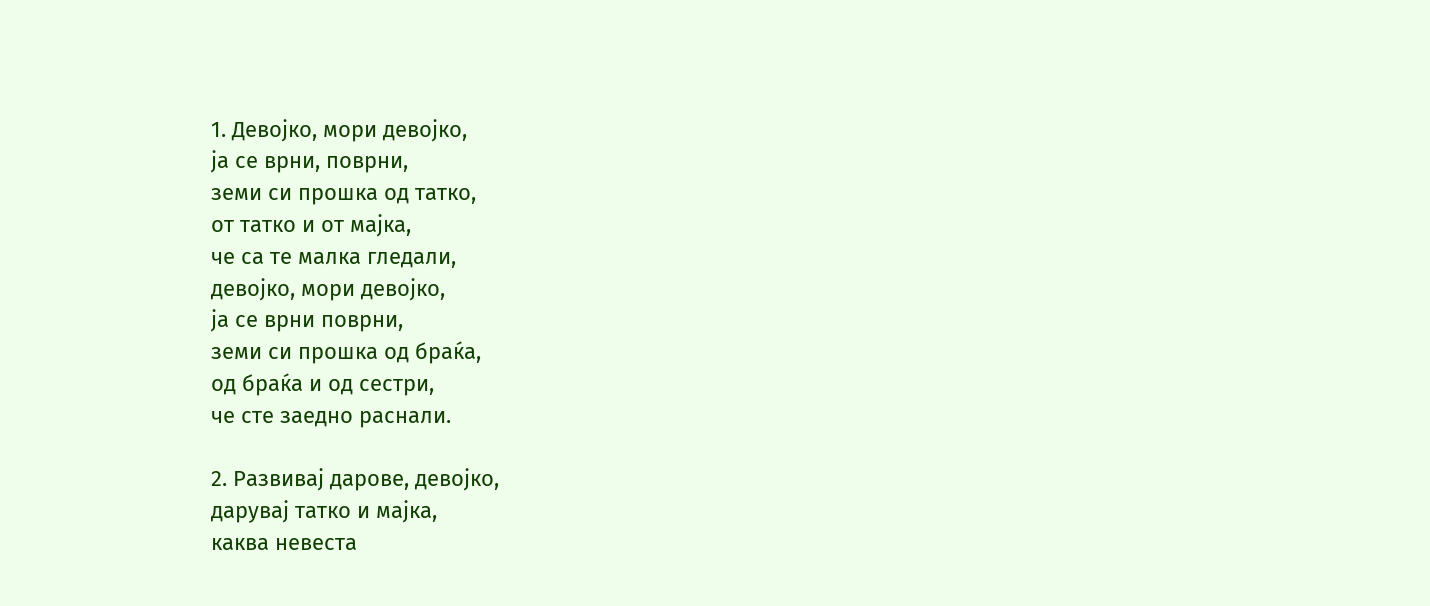1. Девојко, мори девојко,
ја се врни, поврни,
земи си прошка од татко,
от татко и от мајка,
че са те малка гледали,
девојко, мори девојко,
ја се врни поврни,
земи си прошка од браќа,
од браќа и од сестри,
че сте заедно раснали.

2. Развивај дарове, девојко,
дарувај татко и мајка,
каква невеста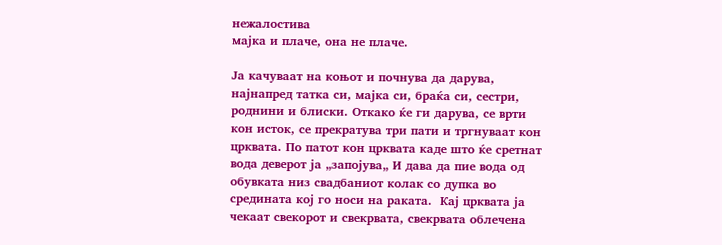нежалостива
мајка и плаче, она не плаче.

Ја качуваат на коњот и почнува да дарува, најнапред татка си, мајка си, браќа си, сестри, роднини и блиски. Откако ќе ги дарува, се врти кон исток, се прекратува три пати и тргнуваат кон црквата. По патот кон црквата каде што ќе сретнат вода деверот ја „запојува„ И дава да пие вода од обувката низ свадбаниот колак со дупка во средината кој го носи на раката.  Кај црквата ја чекаат свекорот и свекрвата, свекрвата облечена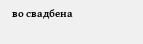во свадбена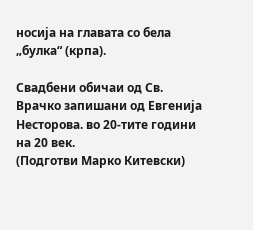носија на главата со бела „булка“ (крпа).

Свадбени обичаи од Св. Врачко запишани од Евгенија Несторова. во 20-тите години на 20 век.
(Подготви Марко Китевски)